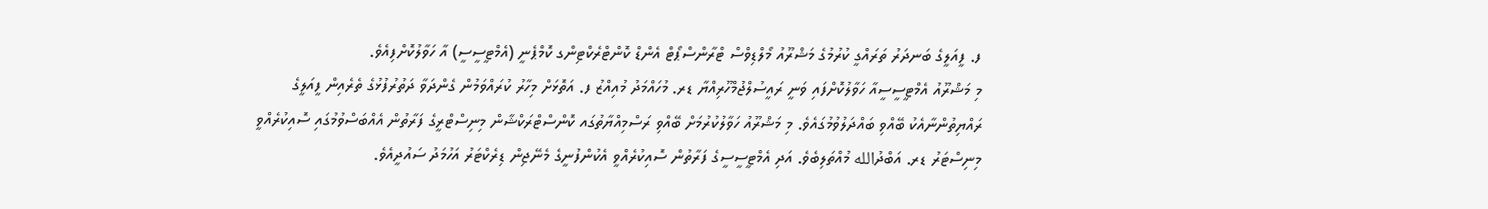ފ. ފީއަލީގެ ބަނދަރު ތަރައްގީ ކުރުމުގެ މަޝްރޫއު މޯލްޑިވްސް ޓްރާންސްޕޯޓް އެންޑް ކޮންޓްރެކްޓިންގ ކޮމްޕެނީ (އެމްޓީސީސީ) އާ ހަވާލުކޮށްފިއެވެ.
މި މަޝްރޫއު އެމްޓީސީސީއާ ހަވާލުކޮށްފައި ވަނީ ރައީސުލްޖުމްހޫރިއްޔާ ޑރ. މުހައްމަދު މުއިއްޒު ފ. އަތޮޅަށް މިހާރު ކުރައްވަމުން ގެންދަވާ ދަތުރުފުޅުގެ ތެރެއިން ފީއަލީގެ ރައްޔިތުންނާއެކު ބޭއްވި ބައްދަލުވުމުގައެވެ. މި މަޝްރޫއު ހަވާލުކުރުމަށް ބޭއްވި ރަސްމިއްޔާތުގައ ކޮންސްޓްރަކްޝާން މިނިސްޓްރީގެ ފަރާތުން އެއްބަސްވުމުގައި ސޮއިކުރެއްވީ މިނިސްޓަރު ޑރ. އަބްދުالله މުއްތަލިބެވެ. އަދި އެމްޓީސީސީގެ ފަރާތުން ސޮއިކުރެއްވީ އެކުންފުނީގެ މެނޭޖިން ޑިރެކްޓަރު އަހުމަދު ސައުދީއެވެ.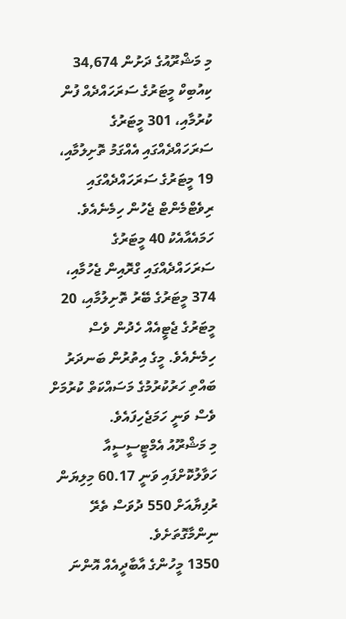މި މަޝްރޫއުގެ ދަށުން 34,674 ކިއުބިކް މީޓަރުގެ ސަރަހައްދެއް ފުން ކުރުމާއި، 301 މީޓަރުގެ ސަރަހައްދެއްގައި އެއްގަމު ތޮށިލުމާއި، 19 މީޓަރުގެ ސަރަހައްދެއްގައި ރިވެޓްމެންޓް ޖެހުން ހިމެނެއެވެ. ހަމައެއާއެކު 40 މީޓަރުގެ ސަރަހައްދެއްގައި ގްރޮއިން ޖެހުމާއި، 374 މީޓަރުގެ ބޭރު ތޮށިލުމާއި، 20 މީޓަރުގެ ޖެޓީއެއް ހެދުން ވެސް ހިމެނެއެވެ. މީގެ އިތުރުން ބަނދަރު ބައްތި ހަރުކުރުމުގެ މަސައްކަތް ކުރުމަށް ވެސް ވަނީ ހަމަޖެހިފައެވެ.
މި މަޝްރޫއު އެމްޓީސީސީއާ ހަވާލުކޮށްފައި ވަނީ 60.17 މިލިޔަން ރުފިޔާއަށް 550 ދުވަސް ތެރޭ ނިންމާގޮތަށެވެ.
1350 މީހުންގެ އާބާދީއެއް އޮންނަ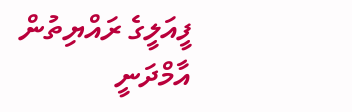ފީއަލީގެ ރައްޔިތުން އާމްދަނީ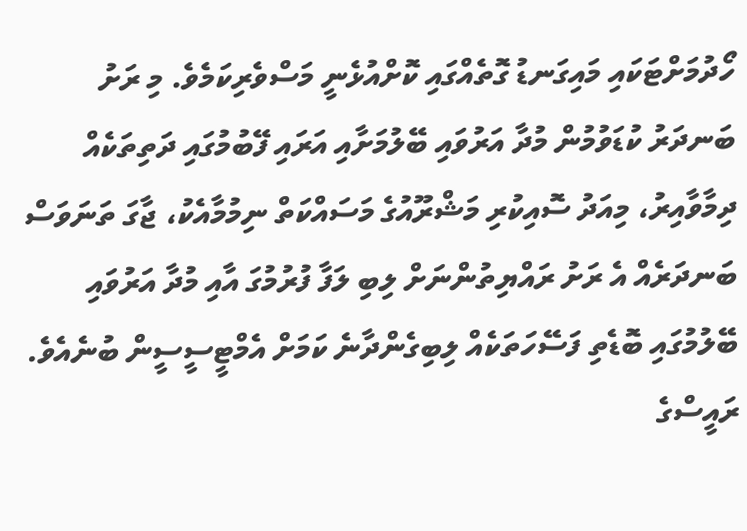ހޯދުމަށްޓަކައި މައިގަނޑު ގޮތެއްގައި ކޮށްއުޅެނީ މަސްވެރިކަމެވެ. މި ރަށު ބަނދަރު ކުޑަވުމުން މުދާ އަރުވައި ބޭލުމަށާއި އަރައި ފޭބުމުގައި ދަތިތަކެއް ދިމާވާއިރު، މިއަދު ސޮއިކުރި މަޝްރޫއުގެ މަސައްކަތް ނިމުމާއެކު، ޖާގަ ތަނަވަސް ބަނދަރެއް އެ ރަށު ރައްޔިތުންނަށް ލިބި ލަފާ ފުރުމުގަ އާއި މުދާ އަރުވައި ބޭލުމުގައި ބޮޑެތި ފަސޭހަތަކެއް ލިބިގެންދާނެ ކަމަށް އެމްޓީސީސީން ބުނެއެވެ.
ރައީސްގެ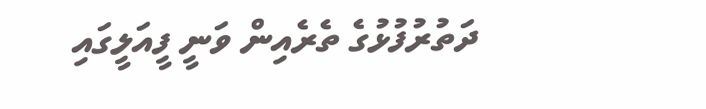ދަތުރުފުޅުގެ ތެރެއިން ވަނީ ފީއަލީގައި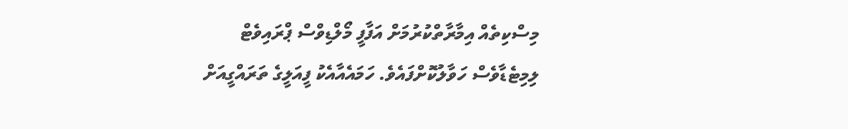މިސްކިތެއް އިމާރާތްކުރުމަށް އަފާފީ މޯލްޑިވްސް ޕްރައިވެޓް ލިމިޓެޑާވެސް ހަވާލުކޮށްފައެވެ. ހަމައެއާއެކު ފީއަލީގެ ތަރައްގީއަށް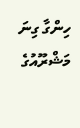ހިންގާ ގިނަ މަޝްރޫއުގެ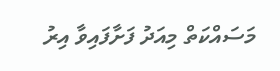މަސައްކަތް މިއަދު ފަށާފައިވާ އިރު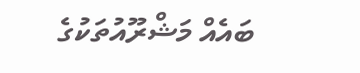ބައެއް މަޝްރޫއުތަކުގެ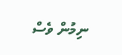ނިމުން ވެސް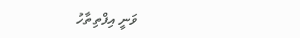ވަނީ އިފްތިތާހު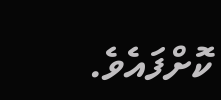ކޮށްފައެވެ.